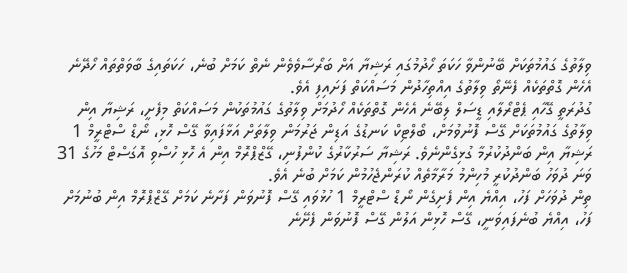ވިލާތުގެ ގައުމުތަކަށް ބޭނުންވާ ހަކަތަ ހޯދުމުގައި ރަޝިޔާ އަށް ބަރޯސާވެވެން ނެތް ކަމަށް ބުނެ، ހަކަތައިގެ ބާވަތްތައް ހޯދޭނެ އެހެން ގޮތްތަކެއް ފެނޭތޯ ވިލާތުގެ އިއްތިހާދުން މަސައްކަތް ފަށައިފި އެވެ.
ގުދުރަތީ ގޭހާއި ޕެޓްރޯލާއި ޑީސަލް ލިބޭނެ އެހެން ގޮތްތަކެއް ހޯދުމަށް ވިލާތުގެ ގައުމުތަކުން މަސައްކަތް މިފެށީ، ރަޝިޔާ އިން ވިލާތުގެ ގައުމުތަކަށް ގޭސް ފޮނުވުމަށް، ބޯލްޓިކް ކަނޑުގެ އަޑިން ޖަރުމަން ވިލާތަށް އަޅާފައިވާ ގޭސް ހޮޅި، ނޯޑް ސްޓްރީމް 1 ރަޝިޔާ އިން ބަންދުކުރުމާ ގުޅިގެންނެވެ. ރަޝިޔާ ސަރުކާރުގެ ކުންފުނި، ގޭޒްޕްރޮމް އިން އެ ހޮޅި ހުސްވި އޮގަސްޓް މަހުގެ 31 ވަނަ ދުވަހު ބަންދުކުރީ މުހިންމު މަރާމާތެއް ކުރަންޖެހުމުން ކަމަށް ބުނެ އެވެ.
ތިން ދުވަހަށް ފަހު، އިއްޔެ އިން ފެށިގެން ނޯޑް ސްޓްރީމް 1 ހުޅުވައި ގޭސް ފޮނުވަން ފަށާނެ ކަމަށް ގޭޒްޕްރޮމް އިން ބުނުމަށް ފަހު، އިއްޔެ ބުނެފައިވަނީ، ގޭސް ހޮޅިން އަލުން ގޭސް ފޮނުވަން ފެށޭނެ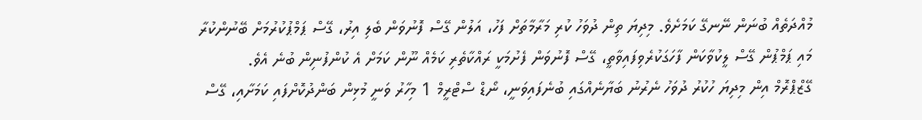މުއްދަތެއް ބުނަން ނޭނގޭ ކަމަށެވެ. މިދިޔަ ތިން ދުވަހު ކުރި މަރާމާތަށް ފަހު، އަލުން ގޭސް ފޮނުވަން ބެލި އިރު، ގޭސް ޕަމްޕުކުރުމަށް ބޭނުންކުރާ މައި ޕަމްޕުން ގޭސް ލީކުވާކަން ފާހަގަކުރެވިފައިވާތީ، ގޭސް ފޮނުވަން ފެށުމަކީ ރައްކާތެރި ކަމެއް ނޫން ކަމަށް އެ ކުންފުނިން ބުނެ އެވެ.
ގޭޒްޕްރޮމް އިން މިދިޔަ ހުކުރު ދުވަހު ނެރުނު ބަޔާނެއްގައި ބުނެފައިވަނީ، ނޯޑް ސްޓްރީމް 1 މިހާރު ވަނީ މުޅިން ބަންދުކޮށްފައި ކަމަށާއި، ގޭސް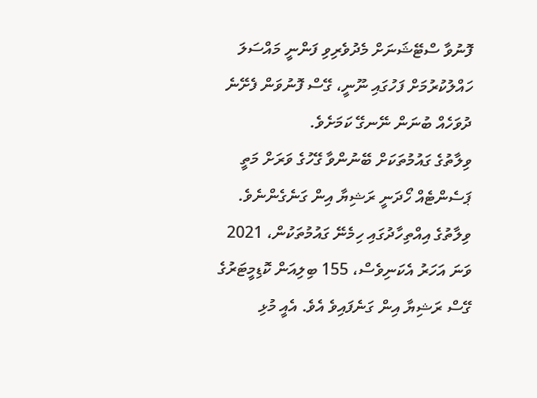ފޮނުވާ ސްޓޭޝަނަށް މެދުވެރިވި ފަންނީ މައްސަލަ ހައްލުކުރުމަށް ފަހުގައި ނޫނީ، ގޭސް ފޮނުވަން ފެށޭނެ ދުވަހެއް ބުނަން ނޭނގޭ ކަމަށެވެ.
ވިލާތުގެ ގައުމުތަކަށް ބޭނުންވާ ގޭހުގެ ވަރަށް މަތީ ޕަސެންޓެއް ހޯދަނީ ރަޝިޔާ އިން ގަނެގެންނެވެ. ވިލާތުގެ އިއްތިހާދުގައި ހިމެނޭ ގައުމުތަކުން، 2021 ވަނަ އަހަރު އެކަނިވެސް، 155 ބިލިއަން ކޮޑިމީޓަރުގެ ގޭސް ރަޝިޔާ އިން ގަނެފައިވެ އެވެ. އެއީ މުޅި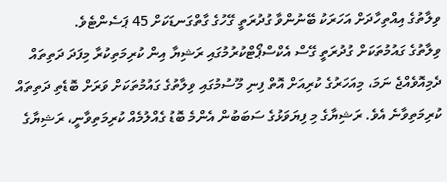ވިލާތުގެ އިއްތިހާދަށް އަހަރަކު ބޭނުންވާ ގުދުރަތީ ގޭހުގެ ގާތްގަނޑަކަށް 45 ޕަސެންޓެވެ.
ވިލާތުގެ ގައުމުތަކަށް ގުދުރަތީ ގޭސް އެކްސްޕޯޓްކުރުމުގައި ރަޝިޔާ އިން ކުރިމަތިކުރާ މިފަދަ ދަތިތައް ދެމިއޮވެއްޖެ ނަމަ، މިއަހަރުގެ ކުރިއަށް އޮތް ފިނި މޫސުމުގައި ވިލާތުގެ ގައުމުތަކަށް ވަރަށް ބޮޑެތި ދަތިތައް ކުރިމަތިވާނެ އެވެ. ރަޝިޔާގެ މި ފިޔަވަޅުގެ ސަބަބުން އެންމެ ބޮޑު ގެއްލުމެއް ކުރިމަތިވާނީ، ރަޝިޔާގެ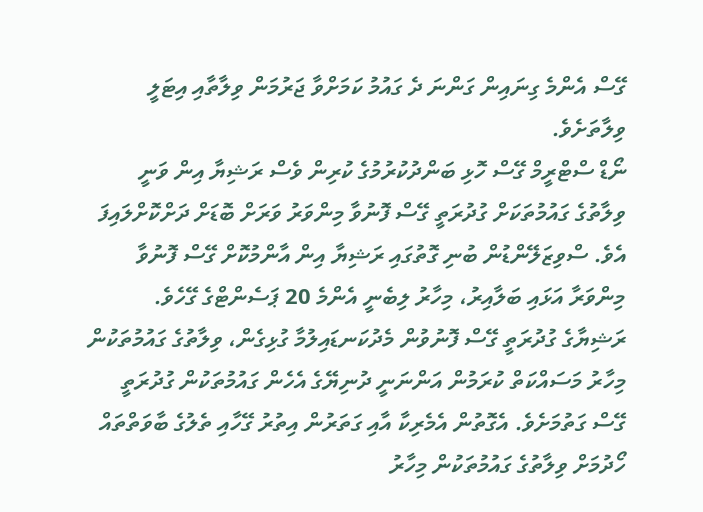ގޭސް އެންމެ ގިނައިން ގަންނަ ދެ ގައުމު ކަމަށްވާ ޖަރުމަން ވިލާތާއި އިޓަލީ ވިލާތަށެވެ.
ނޯޑް ސްޓްރީމް ގޭސް ހޮޅި ބަންދުކުރުމުގެ ކުރިން ވެސް ރަޝިޔާ އިން ވަނީ ވިލާތުގެ ގައުމުތަކަށް ގުދުރަތީ ގޭސް ފޮނުވާ މިންވަރު ވަރަށް ބޮޑަށް ދަށްކޮށްލައިފަ އެވެ. ސްވިޒަލޭންޑުން ބުނި ގޮތުގައި ރަޝިޔާ އިން އާންމުކޮށް ގޭސް ފޮނުވާ މިންވަރާ އަޅައި ބަލާއިރު، މިހާރު ލިބެނީ އެންމެ 20 ޕަސެންޓްގެ ގޭހެވެ.
ރަޝިޔާގެ ގުދުރަތީ ގޭސް ފޮނުވުން މެދުކަނޑައިލުމާ ގުޅިގެން، ވިލާތުގެ ގައުމުތަކުން މިހާރު މަސައްކަތް ކުރަމުން އަންނަނީ ދުނިޔޭގެ އެހެން ގައުމުތަކުން ގުދުރަތީ ގޭސް ގަތުމަށެވެ. އެގޮތުން އެމެރިކާ އާއި ގަތަރުން އިތުރު ގޭހާއި ތެލުގެ ބާވަތްތައް ހޯދުމަށް ވިލާތުގެ ގައުމުތަކުން މިހާރު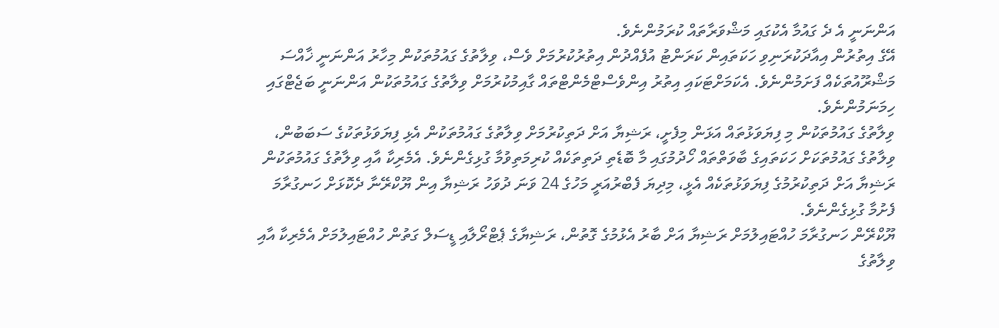އަންނަނީ އެ ދެ ގައުމާ އެކުގައި މަޝްވަރާތައް ކުރަމުންނެވެ.
އޭގެ އިތުރުން އިއާދަކުރަނިވި ހަކަތައިން ކަރަންޓު އުފެއްދުން އިތުރުކުރުމަށް ވެސް، ވިލާތުގެ ގައުމުތަކުން މިހާރު އަންނަނީ ޚާއްސަ މަޝްރޫއުތަކެއް ފަށަމުންނެވެ. އެކަމަށްޓަކައި އިތުރު އިންވެސްޓްމެންޓްތައް ގާއިމުކުރުމަށް ވިލާތުގެ ގައުމުތަކުން އަންނަނީ ބަޖެޓްގައި ހިމަނަމުންނެވެ.
ވިލާތުގެ ގައުމުތަކުން މި ފިޔަވަޅުތައް އަޅަން މިފެށީ، ރަޝިޔާ އަށް ދަތިކުރުމަށް ވިލާތުގެ ގައުމުތަކުން އެޅި ފިޔަވަޅުތަކުގެ ސަބަބުން، ވިލާތުގެ ގައުމުތަކަށް ހަކަތައިގެ ބާވަތްތައް ހޯދުމުގައި މާ ބޮޑެތި ދަތިތަކެއް ކުރިމަތިވުމާ ގުޅިގެންނެވެ. އެމެރިކާ އާއި ވިލާތުގެ ގައުމުތަކުން ރަޝިޔާ އަށް ދަތިކުރުމުގެ ފިޔަވަޅުތަކެއް އެޅީ، މިދިޔަ ފެބްރުއަރީ މަހުގެ 24 ވަނަ ދުވަހު ރަޝިޔާ އިން ޔޫކްރޭނާ ދެކޮޅަށް ހަނގުރާމަ ފެށުމާ ގުޅިގެންނެވެ.
ޔޫކްރޭން ހަނގުރާމަ ހުއްޓައިލުމަށް ރަޝިޔާ އަށް ބާރު އެޅުމުގެ ގޮތުން، ރަޝިޔާގެ ޕެޓްރޯލާއި ޑީސަލް ގަތުން ހުއްޓައިލުމަށް އެމެރިކާ އާއި ވިލާތުގެ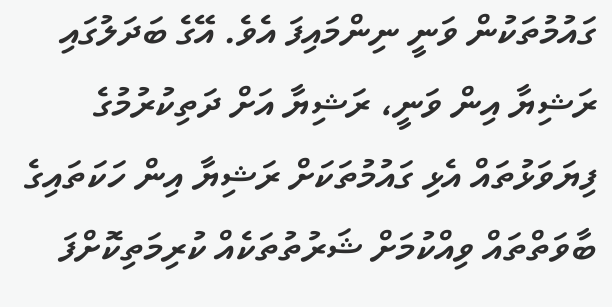ގައުމުތަކުން ވަނީ ނިންމައިފަ އެވެ. އޭގެ ބަދަލުގައި ރަޝިޔާ އިން ވަނީ، ރަޝިޔާ އަށް ދަތިކުރުމުގެ ފިޔަވަޅުތައް އެޅި ގައުމުތަކަށް ރަޝިޔާ އިން ހަކަތައިގެ ބާވަތްތައް ވިއްކުމަށް ޝަރުތުތަކެއް ކުރިމަތިކޮށްފަ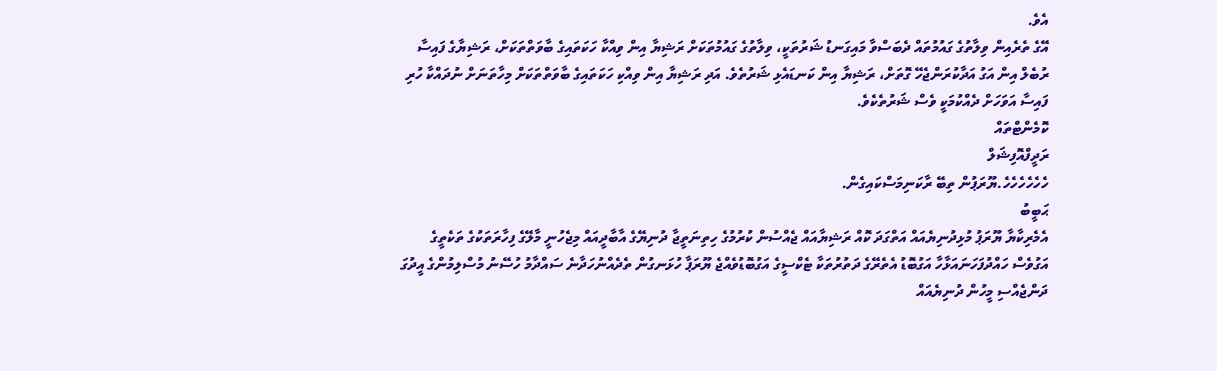އެވެ.
އޭގެ ތެރެއިން ވިލާތުގެ ގައުމުތައް ދެބަސްވާ މައިގަނޑު ޝަރުތަކީ، ވިލާތުގެ ގައުމުތަކަށް ރަޝިޔާ އިން ވިއްކާ ހަކަތައިގެ ބާވަތްތަކަށް، ރަޝިޔާގެ ފައިސާ ރުބެލް އިން އަގު އަދާކުރަންޖެހޭ ގޮތަށް، ރަޝިޔާ އިން ކަނޑައެޅި ޝަރުތެވެ. އަދި ރަޝިޔާ އިން ވިއްކި ހަކަތައިގެ ބާވަތްތަކަށް މިހާތަނަށް ނުދައްކާ ހުރި ފައިސާ އަވަހަށް ދެއްކުމަކީ ވެސް ޝަރުތެކެވެ.
ކޮމެންޓްތައް
ރަދީފްއޮފިޝަލް
ހެހެހެހެހެހެ.ޔޫރަޕުން ތިބޭ ރާކަނިމަސްކައިގެން.
ޙަބީބު
އެމެރިކާޔާ ޔޫރަޕު މުޅިދުނިޔެއައް އަތްގަދަ ކޮއް ރަޝިޔާއައް ޖެއްސުން ކުރުމުގެ ހިތިނަތީޖާ ދުނިޔޭގެ އާބާދީއައް މިޖެހުނީ މާލޭގެ ފިހާރަތަކުގެ ތަކެތީގެ އަގުވެސް ހައްދުފަހަނައަޅާހާ އަގުބޮޑު އެތެރޭގެ ދަތުރުތަކާ ޓެކްސީގެ އަގުބޮޑުވެއްޖެ ޔޫރަޕާ ހުޅަނގުން ތެދެއްނުހަދާނެ ސައްދާމު ހުސޭނު މުސްލިމުންގެ އީދުގަ ދަންޖެއްސި މީހުން ދުނިޔެއައް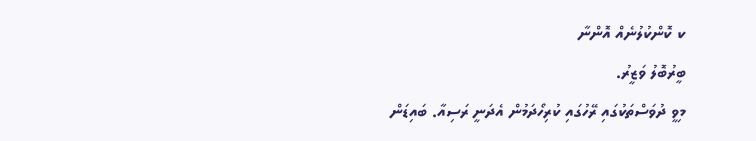ކ ކޮންކުލުނެއް އޮންނާ
ބީރުބޮލު ވަޒީރު.
މިވީ ދުވަސްތަކުގައި ރޭހުގައި ކުރިހޯދަމުން އެދަނީ ރަސިއާ. ބައިޑަން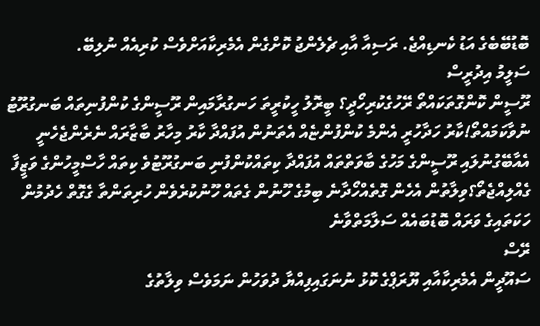ބޮޑުބޭބެގެ އަޑު ކެނޑިއްޖެ. ރަސިއާ އާއި ޗެލެންޖު ކޮށްގެން އެމެރިކާއަށްވެސް ކުރިއެއް ނުލިބޭ.
ސަލީމު އިދުރީސް
ރޫސީން ކޮންގޮތަކައްތޯ ރޭހުގެކުރިހޯދީ؟ ބީރޮލު ހީކުރީތަ ހަނގުރާމައިން ރޫސީންގެ ކުންފުނިތައް ބަނގުރޫޓު ނުވާކަމައްތޯ!ކާރު ހަދާހުރީ އެންމެ ކުންފުންޏެއް އެތަނުން އުފައްދާ ކާރު މިހާރު ބާޒާރައް ނެރެންޖެހެނީ އެއާބޭގުނުލައި ރޫސީންގެ މަހުގެ ބާވަތްތައް އުފައްދާ ކިތައްކުންފުނި ބަނގުރޫޓުވެ ކިތައް ހާސްމީހުންގެ ވަޒީފާ ގެއްލިއްޖެތޯ؟ވިލާތުން އެހެން ގޮތެއްހޯދާނެ ބިމުގެ ހޫނުން ގެތައް ހޫނުކުރެވެން ހުރިތަންތާ ގެގޮތް ހެދުމުން ހަކަތައިގެ ވަރައް ބޮޑުބައެއް ސަލާމަތްވާނެ
ރޭސް
ސައޫދީން އެމެރިކާއާއި ޔޫރަޕްގެ ކޮޅު ނުނަގައިފިއްޔާ ދުވަހުން ނަމަވެސް ވިލާތުގެ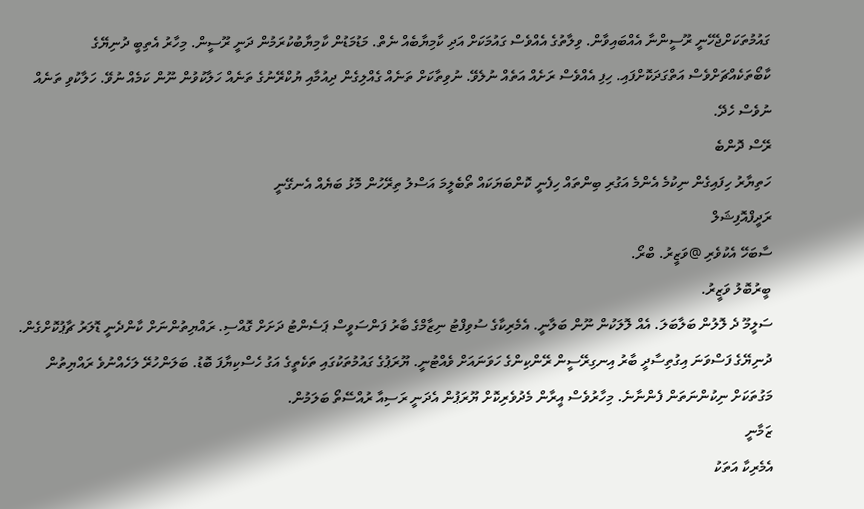ގައުމުތަކަށްޖެހޭނީ ރޫސީންނާ އެއްބައިވާން. ވިލާތުގެ އެއްވެސް ގައުމަކަށް އަދި ކާމިޔާބެއް ނެތް. މަޑުމަޑުން ކާމިޔާބުކުރަމުން ދަނީ ރޫސީން. މިހާރު އެތިބީ ދުނިޔޭގެ ކާބޯތަކެއްޗަށްވެސް އަތްގަދަކޮށްފައި. ހިފި އެއްވެސް ރަށެއް އަތެއް ނުލެވޭ. ނުވިތާކަށް ތަނެއް ގެއްލިގެން ދިއުމާއި ޔުކްރޭނުގެ ތަނެއް ހަލާކުވުން ނޫން ކަމެއް ނުވޭ. ހަލާކުވި ތަނެއް ނުވެސް ހެދޭ.
ރޭސް ދޮންބެ
ހަތިޔާރު ހިފައިގެން ނިކުމެ އެންމެ އަގުރި ބިންތައް ހިފެނީ ކޮންބަޔަކައް ތޯބެލީމަ އަސްލު ތިރޭހުން މޮޅު ބަޔެއް އެނގޭނީ
ރަދީފްއޮފިޝަލް
ސާބަހޭ އެކުވެރި @ވަޒީރު. ބްރޯ.
ބީރުބޮލު ވަޒީރު.
ސަލީމޫ ދެ ލޮލުން ބަލާބަލަ. އެއް ލޮލަކުން ނޫން ބަލާނީ. އެމެރިކާގެ ސުވިފްޓު ނިޒާމްގެ ބާރު ފަންސަވީސް ޕަސެންޓު ދަށަށް ގޮއްސި. ރައްޔިތުންނަށް ކާންދެނީ ޑޮލަރު ޗާޕުކޮށްގެން. ދުނިޔޭގެ ފަސްވަނަ އިގުތިސާދީ ބާރު އިނގިރޭސީން ރޭންކިންގެ ހަވަނައަށް ވެއްޓުނީ. ޔޫރަޕުގެ ގައުމުތަކުގައި ތަކެތީގެ އަގު ހެސްކިޔާފަ ބޮޑު. ބަލަންހުރޭ ލަހެއްނުވެ ރައްޔިތުން މަގުތަކަށް ނިކުންނަތަން ފެންނާނެ. މިހާރުވެސް އީރާން މެދުވެރިކޮށް ޔޫރަޕުން އެދަނީ ރަސިއާ ރުއްސޭތޯ ބަލަމުން.
ޒަމާނީ
އެމެރިކާ އަތަކު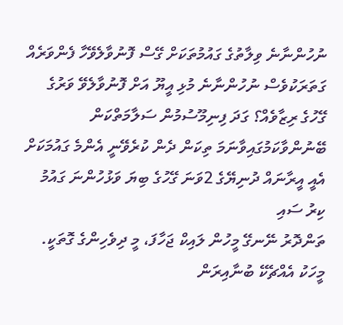ނުހުންނާނެ ވިލާތުގެ ގައުމުތަކަށް ގޭސް ފޮނުވާލެވޭހާ ފެންވަރެއް ގަތަރަކުވެސް ނުހުންނާނެ މުޅި އީޔޫ އަށް ފޮނުވާލެވޭ ވަރުގެ ގޭހުގެ ރިޒާވެއް؟ ގަދަ ފިނިމޫސުމުން ސަލާމަތްކަން ބޭނުންވާކަމުގައިވާނަމަ ތިކަން ދެން ކުރެވޭނީ އެންމެ ގައުމަކަށް އެއީ އީރާނައް ދުނިޔޭގެ 2ވަނަ ގޭހުގެ ބިޔަ ވަޅުހުންނަ ގައުމު
ކިރު ސައި
ތަންދޮރު ނޭނގޭ މީހުން ލައިކް ޖަހާފަ، މީ ދިވެހިންގެ ގޮތަކީ. މީހަކު އެއްޗެކޭ ބުނާއިރަން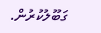ގަބޫލުކުރުން.